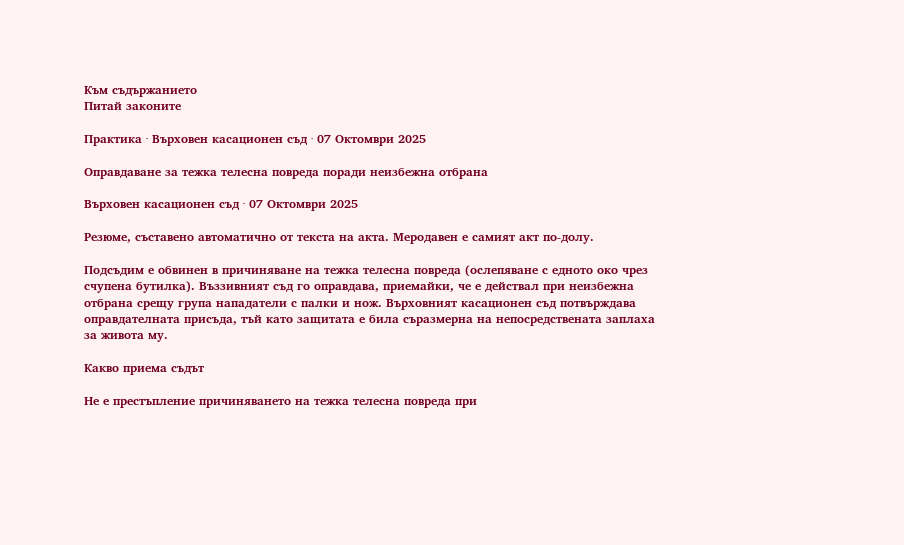Към съдържанието
Питай законите

Практика · Върховен касационен съд · 07 Октомври 2025

Оправдаване за тежка телесна повреда поради неизбежна отбрана

Върховен касационен съд · 07 Октомври 2025

Резюме, съставено автоматично от текста на акта. Меродавен е самият акт по-долу.

Подсъдим е обвинен в причиняване на тежка телесна повреда (ослепяване с едното око чрез счупена бутилка). Въззивният съд го оправдава, приемайки, че е действал при неизбежна отбрана срещу група нападатели с палки и нож. Върховният касационен съд потвърждава оправдателната присъда, тъй като защитата е била съразмерна на непосредствената заплаха за живота му.

Какво приема съдът

Не е престъпление причиняването на тежка телесна повреда при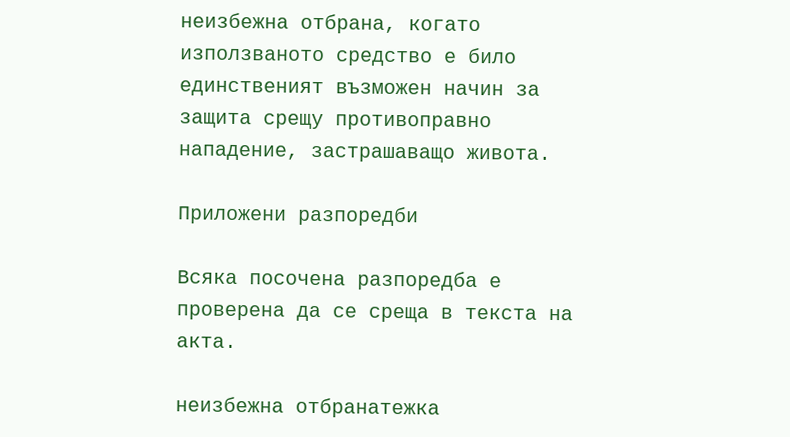неизбежна отбрана, когато използваното средство е било единственият възможен начин за защита срещу противоправно нападение, застрашаващо живота.

Приложени разпоредби

Всяка посочена разпоредба е проверена да се среща в текста на акта.

неизбежна отбранатежка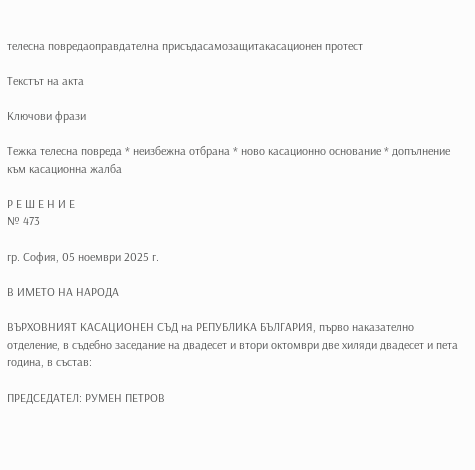телесна повредаоправдателна присъдасамозащитакасационен протест

Текстът на акта

Ключови фрази

Тежка телесна повреда * неизбежна отбрана * ново касационно основание * допълнение към касационна жалба

Р Е Ш Е Н И Е
№ 473

гр. София, 05 ноември 2025 г.

В ИМЕТО НА НАРОДА

ВЪРХОВНИЯТ КАСАЦИОНЕН СЪД на РЕПУБЛИКА БЪЛГАРИЯ, първо наказателно отделение, в съдебно заседание на двадесет и втори октомври две хиляди двадесет и пета година, в състав:

ПРЕДСЕДАТЕЛ: РУМЕН ПЕТРОВ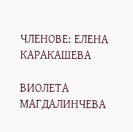ЧЛЕНОВЕ: ЕЛЕНА КАРАКАШЕВА

ВИОЛЕТА МАГДАЛИНЧЕВА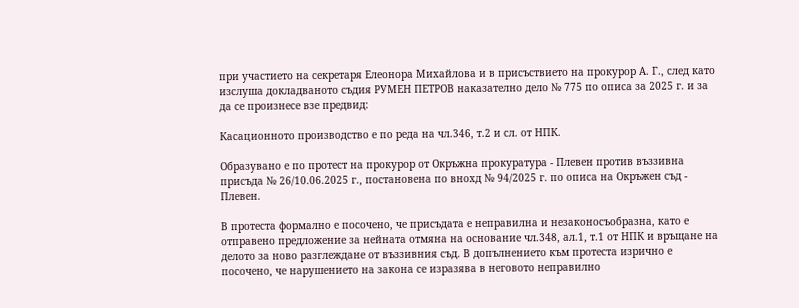при участието на секретаря Елеонора Михайлова и в присъствието на прокурор А. Г., след като изслуша докладваното съдия РУМЕН ПЕТРОВ наказателно дело № 775 по описа за 2025 г. и за да се произнесе взе предвид:

Касационното производство е по реда на чл.346, т.2 и сл. от НПК.

Образувано е по протест на прокурор от Окръжна прокуратура - Плевен против въззивна присъда № 26/10.06.2025 г., постановена по внохд № 94/2025 г. по описа на Окръжен съд - Плевен.

В протеста формално е посочено, че присъдата е неправилна и незаконосъобразна, като е отправено предложение за нейната отмяна на основание чл.348, ал.1, т.1 от НПК и връщане на делото за ново разглеждане от въззивния съд. В допълнението към протеста изрично е посочено, че нарушението на закона се изразява в неговото неправилно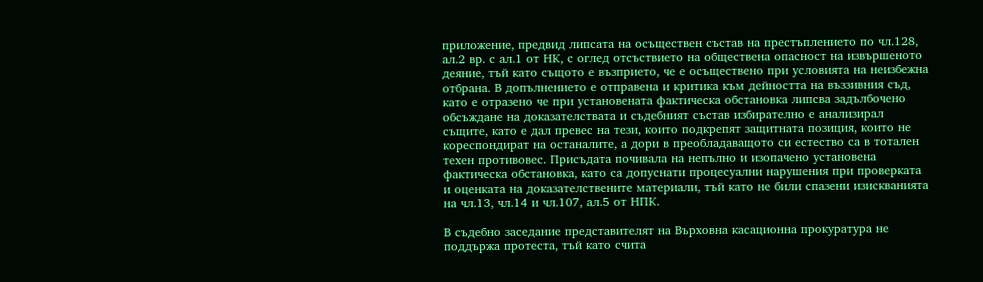приложение, предвид липсата на осъществен състав на престъплението по чл.128, ал.2 вр. с ал.1 от НК, с оглед отсъствието на обществена опасност на извършеното деяние, тъй като същото е възприето, че е осъществено при условията на неизбежна отбрана. В допълнението е отправена и критика към дейността на въззивния съд, като е отразено че при установената фактическа обстановка липсва задълбочено обсъждане на доказателствата и съдебният състав избирателно е анализирал същите, като е дал превес на тези, които подкрепят защитната позиция, които не кореспондират на останалите, а дори в преобладаващото си естество са в тотален техен противовес. Присъдата почивала на непълно и изопачено установена фактическа обстановка, като са допуснати процесуални нарушения при проверката и оценката на доказателствените материали, тъй като не били спазени изискванията на чл.13, чл.14 и чл.107, ал.5 от НПК.

В съдебно заседание представителят на Върховна касационна прокуратура не поддържа протеста, тъй като счита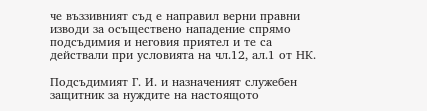че въззивният съд е направил верни правни изводи за осъществено нападение спрямо подсъдимия и неговия приятел и те са действали при условията на чл.12, ал.1 от НК.

Подсъдимият Г. И. и назначеният служебен защитник за нуждите на настоящото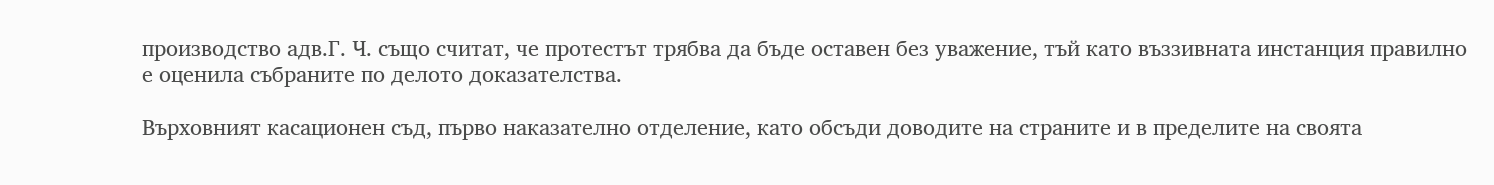производство адв.Г. Ч. също считат, че протестът трябва да бъде оставен без уважение, тъй като въззивната инстанция правилно е оценила събраните по делото доказателства.

Върховният касационен съд, първо наказателно отделение, като обсъди доводите на страните и в пределите на своята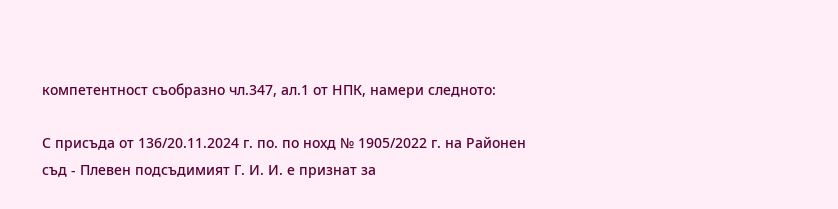компетентност съобразно чл.347, ал.1 от НПК, намери следното:

С присъда от 136/20.11.2024 г. по. по нохд № 1905/2022 г. на Районен съд - Плевен подсъдимият Г. И. И. е признат за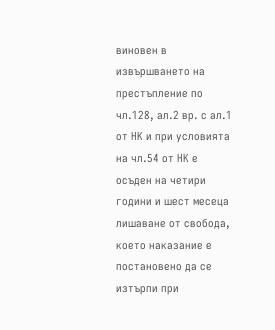виновен в извършването на престъпление по чл.128, ал.2 вр. с ал.1 от НК и при условията на чл.54 от НК е осъден на четири години и шест месеца лишаване от свобода, което наказание е постановено да се изтърпи при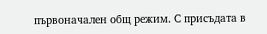първоначален общ режим. С присъдата в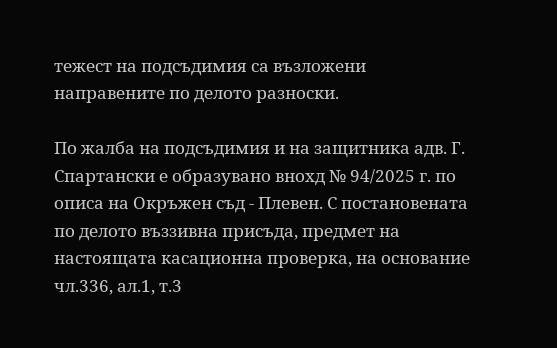тежест на подсъдимия са възложени направените по делото разноски.

По жалба на подсъдимия и на защитника адв. Г. Спартански е образувано внохд № 94/2025 г. по описа на Окръжен съд - Плевен. С постановената по делото въззивна присъда, предмет на настоящата касационна проверка, на основание чл.336, ал.1, т.3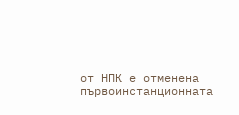от НПК е отменена първоинстанционната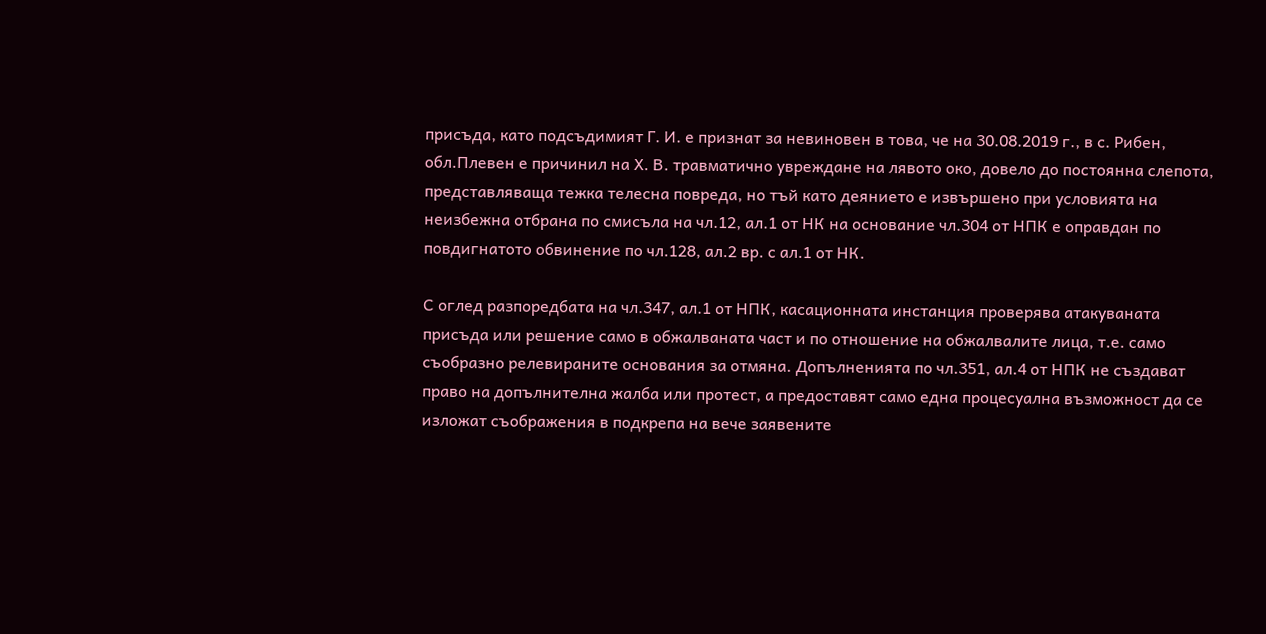присъда, като подсъдимият Г. И. е признат за невиновен в това, че на 30.08.2019 г., в с. Рибен, обл.Плевен е причинил на Х. В. травматично увреждане на лявото око, довело до постоянна слепота, представляваща тежка телесна повреда, но тъй като деянието е извършено при условията на неизбежна отбрана по смисъла на чл.12, ал.1 от НК на основание чл.304 от НПК е оправдан по повдигнатото обвинение по чл.128, ал.2 вр. с ал.1 от НК.

С оглед разпоредбата на чл.347, ал.1 от НПК, касационната инстанция проверява атакуваната присъда или решение само в обжалваната част и по отношение на обжалвалите лица, т.е. само съобразно релевираните основания за отмяна. Допълненията по чл.351, ал.4 от НПК не създават право на допълнителна жалба или протест, а предоставят само една процесуална възможност да се изложат съображения в подкрепа на вече заявените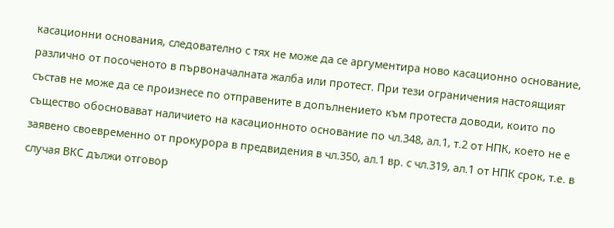касационни основания, следователно с тях не може да се аргументира ново касационно основание, различно от посоченото в първоначалната жалба или протест. При тези ограничения настоящият състав не може да се произнесе по отправените в допълнението към протеста доводи, които по същество обосновават наличието на касационното основание по чл.348, ал.1, т.2 от НПК, което не е заявено своевременно от прокурора в предвидения в чл.350, ал.1 вр. с чл.319, ал.1 от НПК срок, т.е. в случая ВКС дължи отговор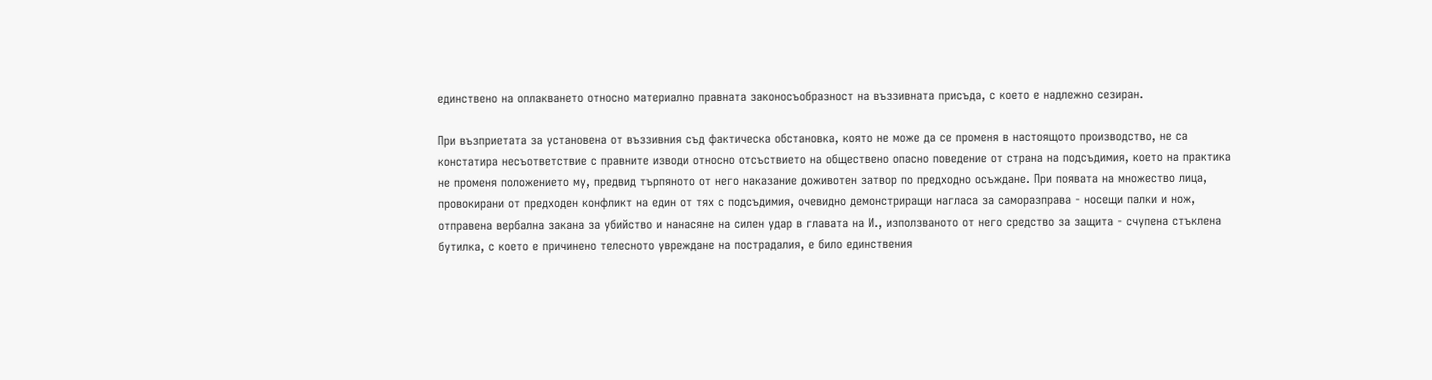единствено на оплакването относно материално правната законосъобразност на въззивната присъда, с което е надлежно сезиран.

При възприетата за установена от въззивния съд фактическа обстановка, която не може да се променя в настоящото производство, не са констатира несъответствие с правните изводи относно отсъствието на обществено опасно поведение от страна на подсъдимия, което на практика не променя положението му, предвид търпяното от него наказание доживотен затвор по предходно осъждане. При появата на множество лица, провокирани от предходен конфликт на един от тях с подсъдимия, очевидно демонстриращи нагласа за саморазправа - носещи палки и нож, отправена вербална закана за убийство и нанасяне на силен удар в главата на И., използваното от него средство за защита - счупена стъклена бутилка, с което е причинено телесното увреждане на пострадалия, е било единствения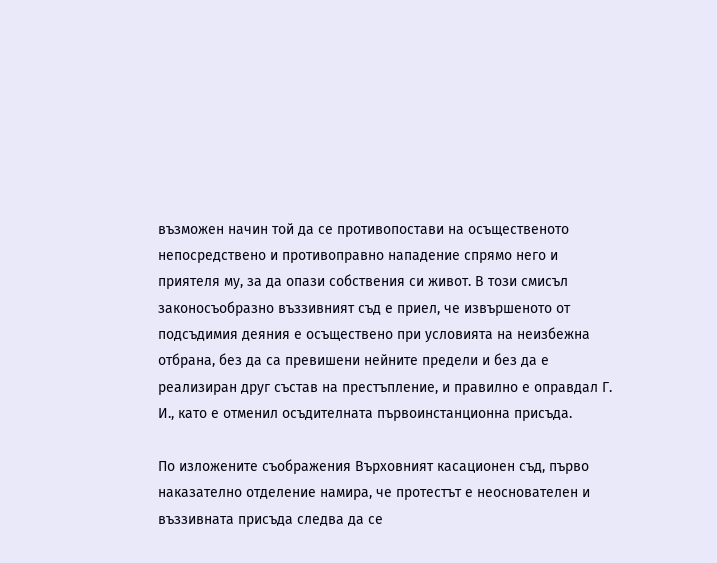възможен начин той да се противопостави на осъщественото непосредствено и противоправно нападение спрямо него и приятеля му, за да опази собствения си живот. В този смисъл законосъобразно въззивният съд е приел, че извършеното от подсъдимия деяния е осъществено при условията на неизбежна отбрана, без да са превишени нейните предели и без да е реализиран друг състав на престъпление, и правилно е оправдал Г. И., като е отменил осъдителната първоинстанционна присъда.

По изложените съображения Върховният касационен съд, първо наказателно отделение намира, че протестът е неоснователен и въззивната присъда следва да се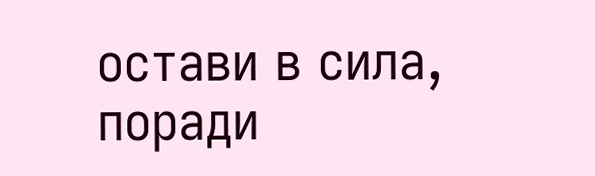остави в сила, поради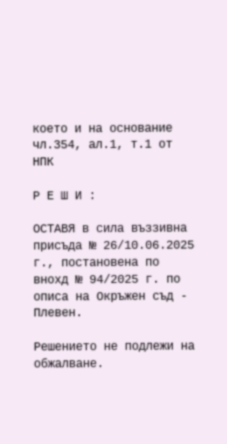което и на основание чл.354, ал.1, т.1 от НПК

Р Е Ш И :

ОСТАВЯ в сила въззивна присъда № 26/10.06.2025 г., постановена по внохд № 94/2025 г. по описа на Окръжен съд - Плевен.

Решението не подлежи на обжалване.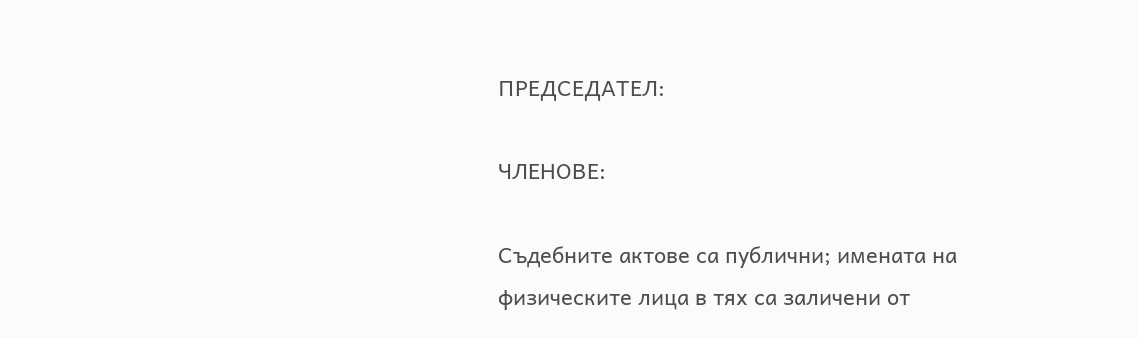ПРЕДСЕДАТЕЛ:

ЧЛЕНОВЕ:

Съдебните актове са публични; имената на физическите лица в тях са заличени от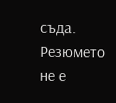съда. Резюмето не е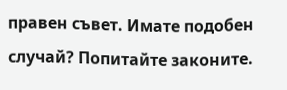правен съвет. Имате подобен случай? Попитайте законите.